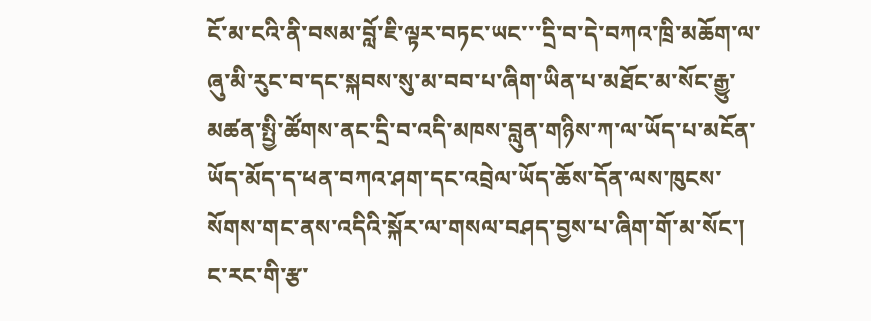ངོ་མ་ངའི་ནི་བསམ་བློ་ཇི་ལྟར་བཏང་ཡང་་་དྲི་བ་དེ་བཀའ་ཁྲི་མཆོག་ལ་ཞུ་མི་རུང་བ་དང་སྐབས་སུ་མ་བབ་པ་ཞིག་ཡིན་པ་མཐོང་མ་སོང་རྒྱུ་མཚན་སྤྱི་ཚོགས་ནང་དྲི་བ་འདི་མཁས་བླུན་གཉིས་ཀ་ལ་ཡོད་པ་མངོན་ཡོད་མོད་ད་ཕན་བཀའ་ཤག་དང་འབྲེལ་ཡོད་ཆོས་དོན་ལས་ཁུངས་སོགས་གང་ནས་འདིའི་སྐོར་ལ་གསལ་བཤད་བྱས་པ་ཞིག་གོ་མ་སོང་། ང་རང་གི་རྩ་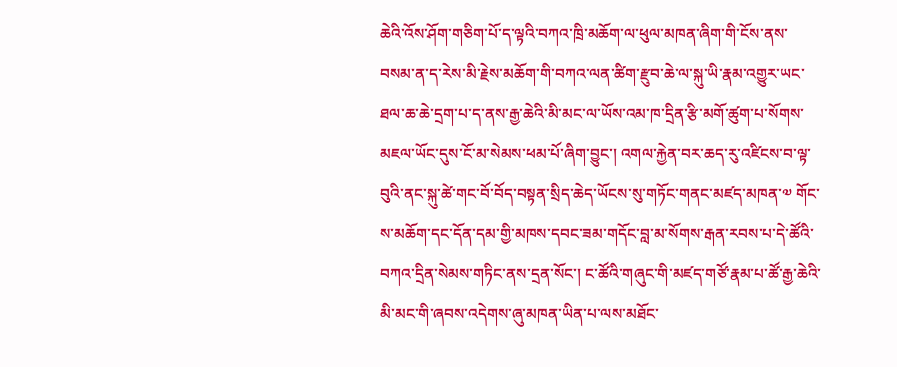ཆེའི་འོས་ཤོག་གཅིག་པོ་ད་ལྟའི་བཀའ་ཁྲི་མཆོག་ལ་ཕུལ་མཁན་ཞིག་གི་ངོས་ནས་བསམ་ན་ད་རེས་མི་རྗེས་མཆོག་གི་བཀའ་ལན་ཚིག་རྫུབ་ཆེ་ལ་སྐུ་ཡི་རྣམ་འགྱུར་ཡང་ཐལ་ཆ་ཆེ་དྲག་པ་ད་ནས་རྒྱ་ཆེའི་མི་མང་ལ་ཡོས་འམ་ཁ་དྲིན་རྩི་མགོ་ཚུག་པ་སོགས་མཇལ་ཡོང་དུས་ངོ་མ་སེམས་ཕམ་པོ་ཞིག་བྱུང་། འགལ་རྐྱེན་བར་ཆད་རུ་འཛིངས་བ་ལྟ་བུའི་ནང་སྐུ་ཚེ་གང་བོ་བོད་བསྟན་སྲིད་ཆེད་ཡོངས་སུ་གཏོང་གནང་མཛད་མཁན་༧ གོང་ས་མཆོག་དང་དོན་དམ་གྱི་མཁས་དབང་ཟམ་གདོང་བླ་མ་སོགས་རྒན་རབས་པ་དེ་ཚོའི་བཀའ་དྲིན་སེམས་གཏིང་ནས་དྲན་སོང་། ང་ཚོའི་གཞུང་གི་མཛད་གཙོ་རྣམ་པ་ཚོ་རྒྱ་ཆེའི་མི་མང་གི་ཞབས་འདེགས་ཞུ་མཁན་ཡིན་པ་ལས་མཐོང་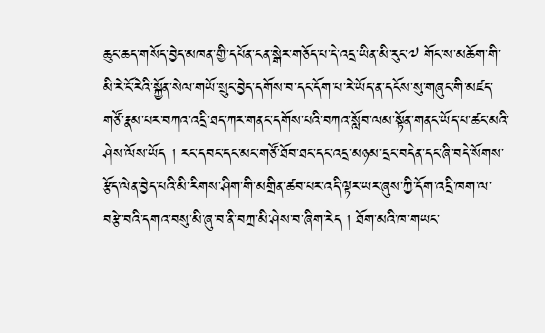ཆུང་ཆད་གསོད་བྱེད་མཁན་གྱི་དཔོན་ངན་སྒེར་གཅོད་པ་དེ་འདྲ་ཡིན་མི་རུང་༧ གོང་ས་མཆོག་གི་མི་རེ་ངོ་རེའི་སྐྱོན་སེལ་གཡོ་སྲུང་བྱེད་དགོས་བ་དང་དོག་པ་རེ་ཡོད་ན་དངོས་སུ་གཞུང་གི་མཛད་གཙོ་རྣམ་པར་བཀའ་འདྲི་ཐད་ཀར་གནང་དགོས་པའི་བཀའ་སློབ་ལམ་སྟོན་གནང་ཡོད་པ་ཚང་མའི་ཤེས་ལོས་ཡོད ། རང་དབང་དང་མང་གཙོ་ཐོབ་ཐང་དང་འདྲ་མཉམ་དྲང་བདེན་དང་ཞི་བདེ་སོགས་རྩོད་ལེན་བྱེད་པའི་མི་རིགས་ཤིག་གི་མགྲིན་ཚབ་པར་འདི་ལྟར་ཡར་ཞུས་ཀྱི་དོག་འདྲི་ཁག་ལ་བརྩེ་བའི་དགའ་བསུ་མི་ཞུ་བ་ནི་བཀྲ་མི་ཤེས་བ་ཞིག་རེད ། ཐོག་མའི་ཁ་གཡང་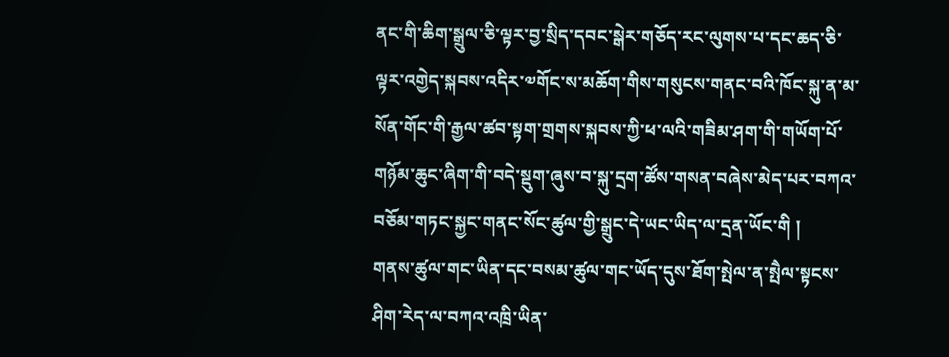ནང་གི་ཆིག་སྒྲུལ་ཅི་ལྟར་བྱ་སྲིད་དབང་སྒེར་གཅོད་རང་ལུགས་པ་དང་ཆད་ཅི་ལྟར་འགྱེད་སྐབས་འདིར་༧གོང་ས་མཆོག་གིས་གསུངས་གནང་བའི་ཁོང་སྐུ་ན་མ་སོན་གོང་གི་རྒྱལ་ཚབ་སྟག་གྲགས་སྐབས་ཀྱི་ཕ་ལའི་གཟིམ་ཤག་གི་གཡོག་པོ་གཉོམ་ཆུང་ཞིག་གི་བདེ་སྡུག་ཞུས་བ་སྐུ་དྲག་ཚོས་གསན་བཞེས་མེད་པར་བཀའ་བཅོམ་གཏང་སྐྱང་གནང་སོང་ཚུལ་གྱི་སྒྲུང་དེ་ཡང་ཡིད་ལ་དྲན་ཡོང་གི །
གནས་ཚུལ་གང་ཡིན་དང་བསམ་ཚུལ་གང་ཡོད་དུས་ཐོག་སྤེལ་ན་སྤཻལ་སྟངས་ཤིག་རེད་ལ་བཀའ་འཁྲི་ཡིན་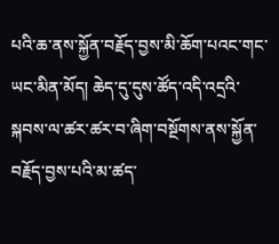པའི་ཆ་ནས་སྐྱོན་བརྗོད་བྱས་མི་ཆོག་པའང་གང་ཡང་མིན་མོད། ཆེད་དུ་དུས་ཚོད་འདི་འདྲའི་སྐབས་ལ་ཚར་ཚར་བ་ཞིག་བསྔོགས་ནས་སྐྱོན་བརྗོད་བྱས་པའི་མ་ཚད་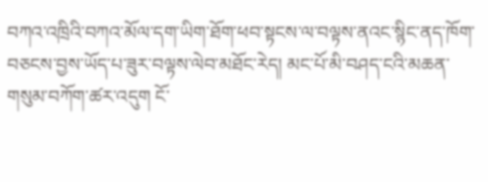བཀའ་འཁྲིའི་བཀའ་མོལ་དག་ཡིག་ཐོག་ཕབ་སྟངས་ལ་བལྟས་ནའང་སྙིང་ནད་ཁོག་བཅངས་བྱས་ཡོད་པ་ཟུར་བལྟས་ལེབ་མཐོང་རེད། མང་པོ་མི་བཤད་ངའི་མཆན་གསུམ་བཀོག་ཚར་འདུག ངོ་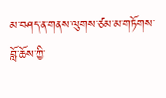མ་བཤད་ན་གནས་ལུགས་ཙམ་མ་གཏོགས་བློ་ཆོས་ཀྱི་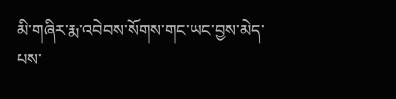མི་གཞིར་རྨ་འབེབས་སོགས་གང་ཡང་བྱས་མེད་པས་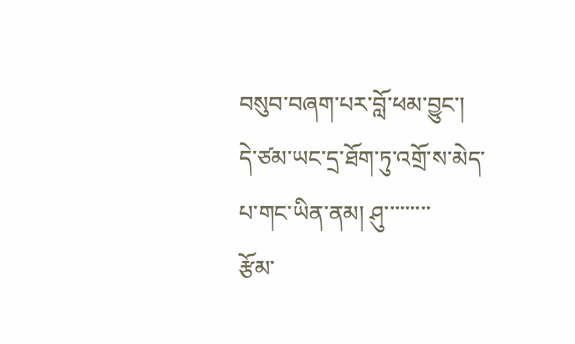བསུབ་བཞག་པར་བློ་ཕམ་བྱུང་། དེ་ཙམ་ཡང་དྲ་ཐོག་ཏུ་འགྲོ་ས་མེད་པ་གང་ཡིན་ནམ། ཤུ་་་་་་་་་
རྩོམ་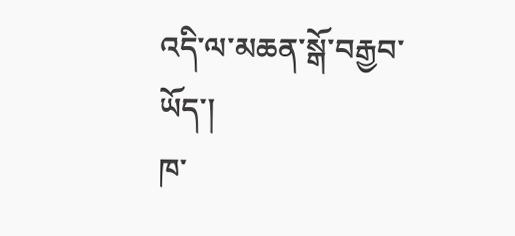འདི་ལ་མཆན་སྒོ་བརྒྱབ་ཡོད་།
ཁ་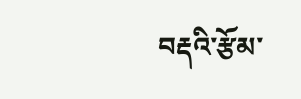བརྡའི་རྩོམ་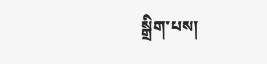སྒྲིག་པས།